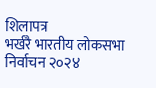शिलापत्र
भर्खरै भारतीय लोकसभा निर्वाचन २०२४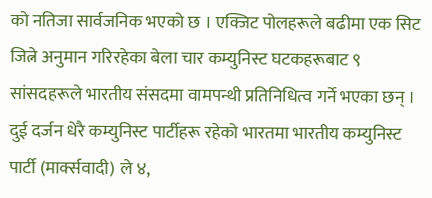को नतिजा सार्वजनिक भएको छ । एक्जिट पोलहरूले बढीमा एक सिट जित्ने अनुमान गरिरहेका बेला चार कम्युनिस्ट घटकहरूबाट ९ सांसदहरूले भारतीय संसदमा वामपन्थी प्रतिनिधित्व गर्ने भएका छन् । दुई दर्जन धेरै कम्युनिस्ट पार्टीहरू रहेको भारतमा भारतीय कम्युनिस्ट पार्टी (मार्क्सवादी) ले ४,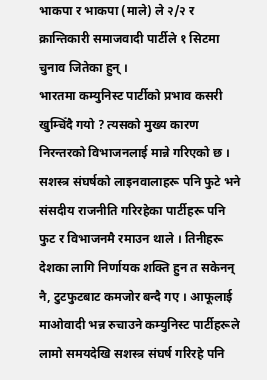भाकपा र भाकपा (माले) ले २/२ र क्रान्तिकारी समाजवादी पार्टीले १ सिटमा चुनाव जितेका हुन् ।
भारतमा कम्युनिस्ट पार्टीको प्रभाव कसरी खुम्चिँदै गयो ? त्यसको मुख्य कारण निरन्तरको विभाजनलाई मान्ने गरिएको छ । सशस्त्र संघर्षको लाइनवालाहरू पनि फुटे भने संसदीय राजनीति गरिरहेका पार्टीहरू पनि फुट र विभाजनमै रमाउन थाले । तिनीहरू देशका लागि निर्णायक शक्ति हुन त सकेनन् नै, टुटफुटबाट कमजोर बन्दै गए । आफूलाई माओवादी भन्न रुचाउने कम्युनिस्ट पार्टीहरूले लामो समयदेखि सशस्त्र संघर्ष गरिरहे पनि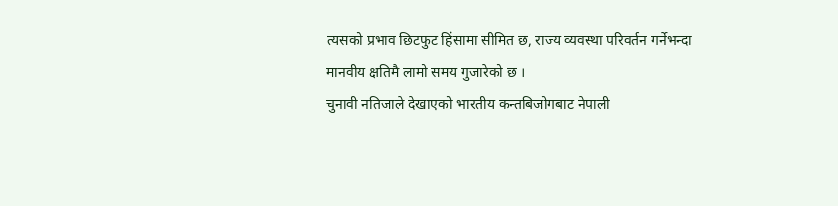त्यसको प्रभाव छिटफुट हिंसामा सीमित छ, राज्य व्यवस्था परिवर्तन गर्नेभन्दा मानवीय क्षतिमै लामो समय गुजारेको छ ।
चुनावी नतिजाले देखाएको भारतीय कन्तबिजोगबाट नेपाली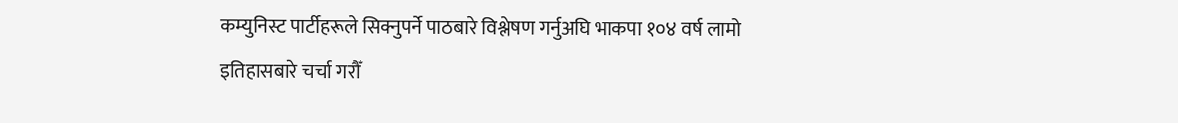कम्युनिस्ट पार्टीहरूले सिक्नुपर्ने पाठबारे विश्लेषण गर्नुअघि भाकपा १०४ वर्ष लामो इतिहासबारे चर्चा गरौँ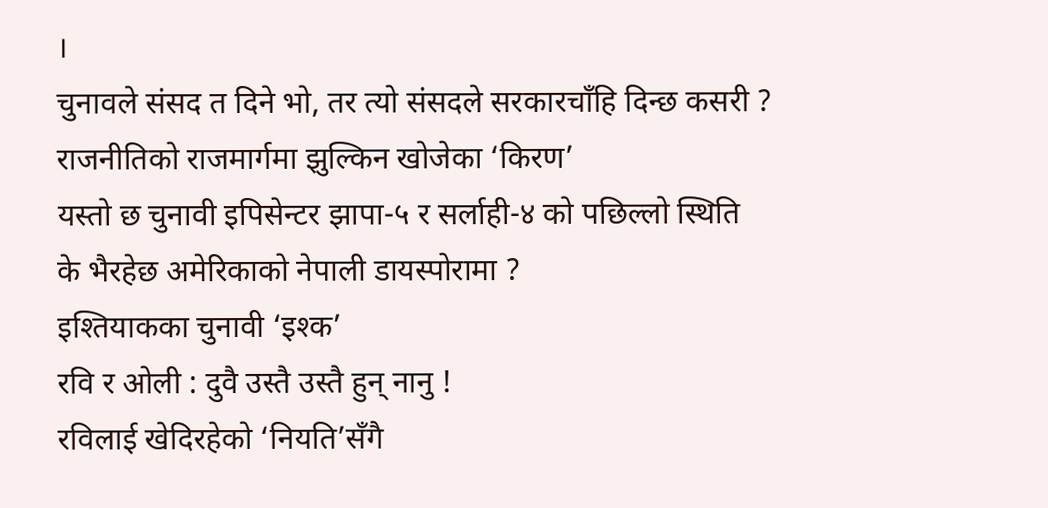।
चुनावले संसद त दिने भो, तर त्यो संसदले सरकारचाँहि दिन्छ कसरी ?
राजनीतिको राजमार्गमा झुल्किन खोजेका ‘किरण’
यस्तो छ चुनावी इपिसेन्टर झापा-५ र सर्लाही-४ को पछिल्लो स्थिति
के भैरहेछ अमेरिकाको नेपाली डायस्पोरामा ?
इश्तियाकका चुनावी ‘इश्क’
रवि र ओली : दुवै उस्तै उस्तै हुन् नानु !
रविलाई खेदिरहेको ‘नियति’सँगै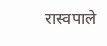रास्वपाले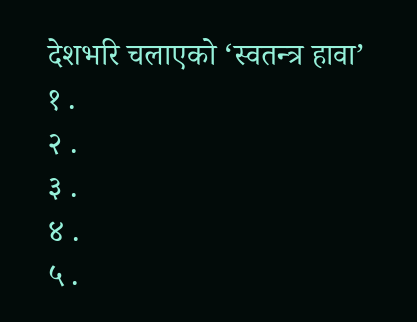देशभरि चलाएको ‘स्वतन्त्र हावा’
१ .
२ .
३ .
४ .
५ .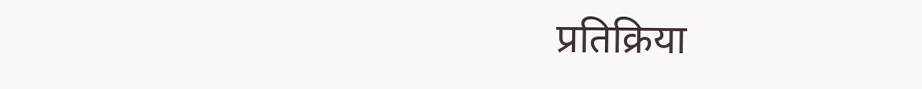प्रतिक्रिया